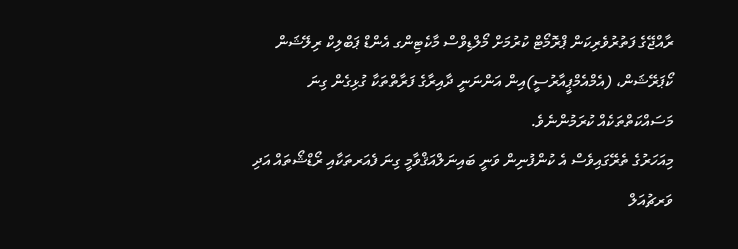ރާއްޖޭގެ ފަތުރުވެރިކަން ޕްރޮމޯޓް ކުރުމަށް މޯލްޑިވްސް މާކެޓިންގ އެންޑް ޕަބްލިކް ރިލޭޝަން ކޯޕަރޭޝަން، (އެމްއެމްޕީއާރުސީ)އިން އަންނަނީ ދާއިރާގެ ފަރާތްތަކާ ގުޅިގެން ގިނަ މަސައްކަތްތަކެއް ކުރަމުންނެވެ.
މިއަހަރުގެ ތެރޭގައިވެސް އެ ކުންފުނިން ވަނީ ބައިނަލްއަޤްވާމީ ގިނަ ފެއަރތަކާއި ރޯޑްޝޯތައް އަދި ވަރޗުއަލް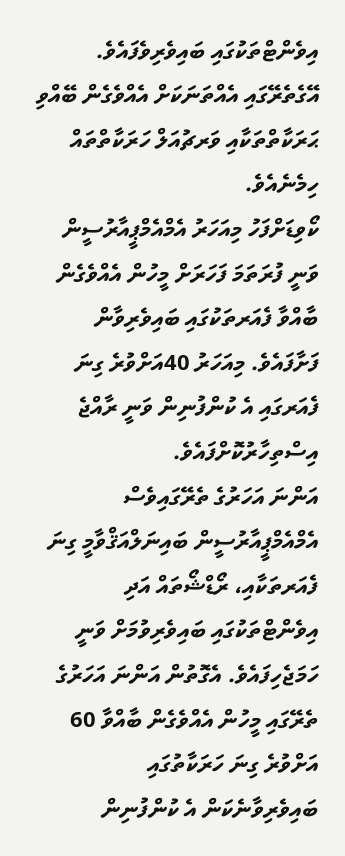އިވެންޓްތަކުގައި ބައިވެރިވެފައެވެ. އޭގެތެރޭގައި އެއްތަނަކަށް އެއްވެގެން ބޭއްވި ޙަރަކާތްތަކާއި ވަރޗުއަލް ހަރަކާތްތައް ހިމެނެއެވެ.
ކޯވިޑަށްފަހު މިއަހަރު އެމްއެމްޕީއާރުސީން ވަނީ ފުރަތަމަ ފަހަރަށް މީހުން އެއްވެގެން ބާއްވާ ފެއަރތަކުގައި ބައިވެރިވާން ފަށާފައެވެ. މިއަހަރު 40އަށްވުރެ ގިނަ ފެއަރގައި އެ ކުންފުނިން ވަނީ ރާއްޖެ އިސްތިހާރުކޮށްފައެވެ.
އަންނަ އަހަރުގެ ތެރޭގައިވެސް އެމްއެމްޕީއާރުސީން ބައިނަލްއަޤްވާމީ ގިނަ ފެއަރތަކާއި، ރޯޑްޝޯތައް އަދި އިވެންޓްތަކުގައި ބައިވެރިވުމަށް ވަނީ ހަމަޖެހިފައެވެ. އެގޮތުން އަންނަ އަހަރުގެ ތެރޭގައި މީހުން އެއްވެގެން ބާއްވާ 60 އަށްވުރެ ގިނަ ހަރަކާތުގައި ބައިވެރިވާނެކަން އެ ކުންފުނިން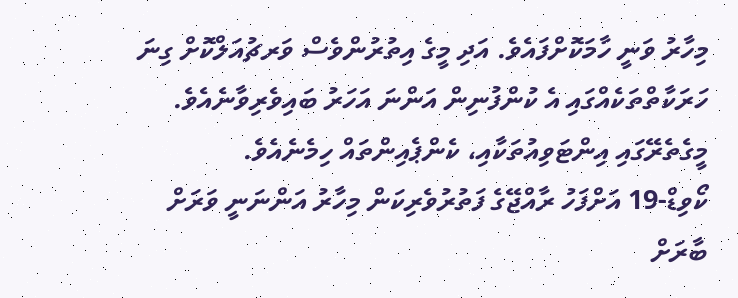މިހާރު ވަނީ ހާމަކޮށްފައެވެ. އަދި މީގެ އިތުރުންވެސް ވަރޗުއަލްކޮށް ގިނަ ހަރަކާތްތަކެއްގައި އެ ކުންފުނިން އަންނަ އަހަރު ބައިވެރިވާނެއެވެ. މީގެތެރޭގައި އިންޓަވިއުތަކާއި، ކެންޕެއިންތައް ހިމެނެއެވެ.
ކޯވިޑް-19 އަށްފަހު ރާއްޖޭގެ ފަތުރުވެރިކަން މިހާރު އަންނަނީ ވަރަށް ބާރަށް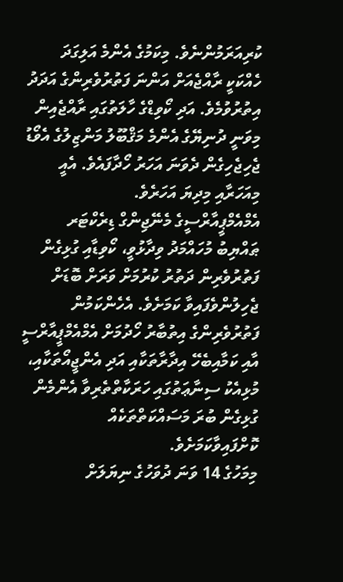ކުރިއަރަމުންނެވެ. މިކަމުގެ އެންމެ އަލިގަދަ ހެއްކަކީ ރާއްޖެއަށް އަންނަ ފަތުރުވެރިންގެ އަދަދު އިތުރުވުމެވެ. އަދި ކޯވިޑްގެ ހާލަތުގައި ރާއްޖެއިން މިވަނީ ދުނިޔޭގެ އެންމެ މަޤްބޫލު މަންޒިލުގެ އެވޯޑު ޖެހިޖެހިގެން ދެވަނަ އަހަރު ހޯދާފައެވެ. އެއީ މިއަހަރާއި މިދިޔަ އަހަރެވެ.
އެމްއެމްޕީއާރްސީގެ މެނޭޖިންގް ޑިރެކްޓަރ ޠައްޔިބު މުހައްމަދު ވިދާޅުވީ، ކޯވިޑާއި ގުޅިގެން ފަތުރުވެރިން ދަތުރު ކުރުމަށް ވަރަށް ބޮޑަށް ޖެހިލުންވެފައިވާ ކަމަށެވެ. އެހެންކަމުން ފަތުރުވެރިންގެ އިތުބާރު ހޯދުމަށް އެމްއެމްޕީއާރްސީ އާއި ކަމާއިބެހޭ އިދާރާތަކާއި އަދި އެންޖީއޯތަކާއި، މުޅިއެކު ސިނާޢަތުގައި ހަރަކާތްތެރިވާ އެންމެން ގުޅިގެން ބުރަ މަސައްކަތްތަކެއް ކޮށްފައިވާކަމަށެވެ.
މިމަހުގެ 14 ވަނަ ދުވަހުގެ ނިޔަލަށް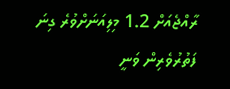ރާއްޖެއަށް 1.2 މިލިއަނަށްވުރެ ގިނަ ފަތުރުވެރިން ވަނީ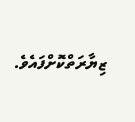ޒިޔާރަތްކޮށްފައެވެ.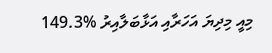މިއީ މިދިޔަ އަހަރާއި އަޅާބަލާއިރު %149.3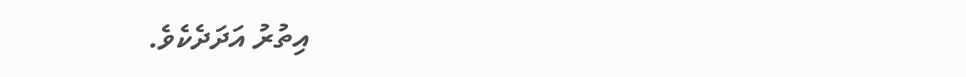އިތުރު އަދަދެކެވެ.